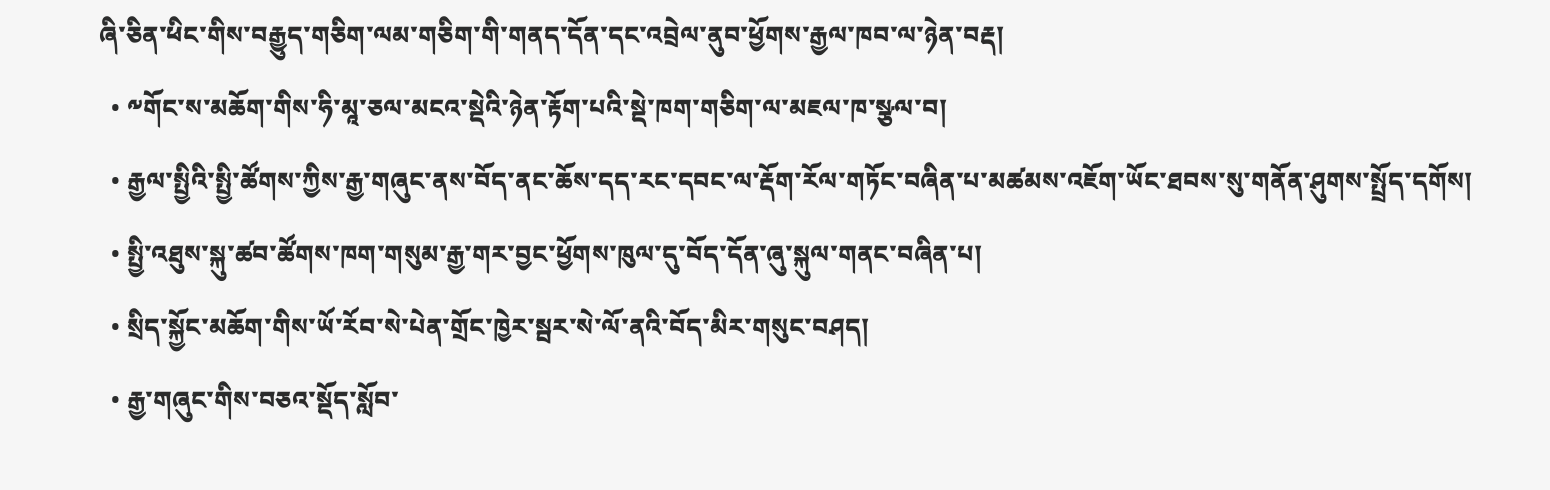ཞི་ཅིན་ཕིང་གིས་བརྒྱུད་གཅིག་ལམ་གཅིག་གི་གནད་དོན་དང་འབྲེལ་ནུབ་ཕྱོགས་རྒྱལ་ཁབ་ལ་ཉེན་བརྡ།
  • ༸གོང་ས་མཆོག་གིས་ཧི་མཱ་ཅལ་མངའ་སྡེའི་ཉེན་རྟོག་པའི་སྡེ་ཁག་གཅིག་ལ་མཇལ་ཁ་སྩལ་བ།
  • རྒྱལ་སྤྱིའི་སྤྱི་ཚོགས་ཀྱིས་རྒྱ་གཞུང་ནས་བོད་ནང་ཆོས་དད་རང་དབང་ལ་རྡོག་རོལ་གཏོང་བཞིན་པ་མཚམས་འཇོག་ཡོང་ཐབས་སུ་གནོན་ཤུགས་སྤྲོད་དགོས།
  • སྤྱི་འཐུས་སྐུ་ཚབ་ཚོགས་ཁག་གསུམ་རྒྱ་གར་བྱང་ཕྱོགས་ཁུལ་དུ་བོད་དོན་ཞུ་སྐུལ་གནང་བཞིན་པ།
  • སྲིད་སྐྱོང་མཆོག་གིས་ཡོ་རོབ་སེ་པེན་གྲོང་ཁྱེར་སྦར་སེ་ལོ་ནའི་བོད་མིར་གསུང་བཤད།
  • རྒྱ་གཞུང་གིས་བཅའ་སྡོད་སློབ་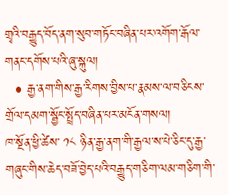གྲྭའི་བརྒྱུད་བོད་ནག་སུབ་གཏོང་བཞིན་པར་འགོག་རྒོལ་གནང་དགོས་པའི་ཞུ་སྐུལ།
  • རྒྱ་ནག་གིས་རྒྱ་རིགས་བྱིས་པ་རྣམས་ལ་བཅིངས་གྲོལ་དམག་སྦྱོང་སྤྲོད་བཞིན་པར་མངོན་གསལ།
ཁ་སྔོན་ཕྱི་ཚེས་ ༡༨ ཉིན་རྒྱ་ནག་གི་རྒྱལ་ས་པེ་ཅིང་དུ་རྒྱ་གཞུང་གིས་ཆེད་བཟོ་བྱེད་པའི་བརྒྱུད་གཅིག་ལམ་གཅིག་གི་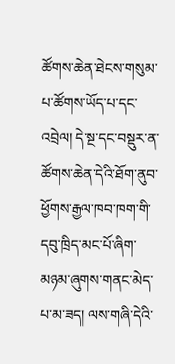ཚོགས་ཆེན་ཐེངས་གསུམ་པ་ཚོགས་ཡོད་པ་དང་འབྲེལ། དེ་སྔ་དང་བསྡུར་ན་ཚོགས་ཆེན་དེའི་ཐོག་ནུབ་ཕྱོགས་རྒྱལ་ཁབ་ཁག་གི་དབུ་ཁྲིད་མང་པོ་ཞིག་མཉམ་ཞུགས་གནང་མེད་པ་མ་ཟད། ལས་གཞི་དེའི་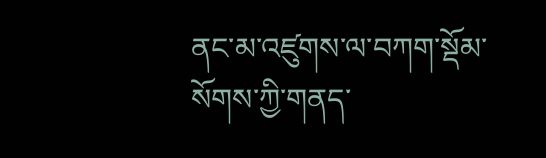ནང་མ་འཛུགས་ལ་བཀག་སྡོམ་སོགས་ཀྱི་གནད་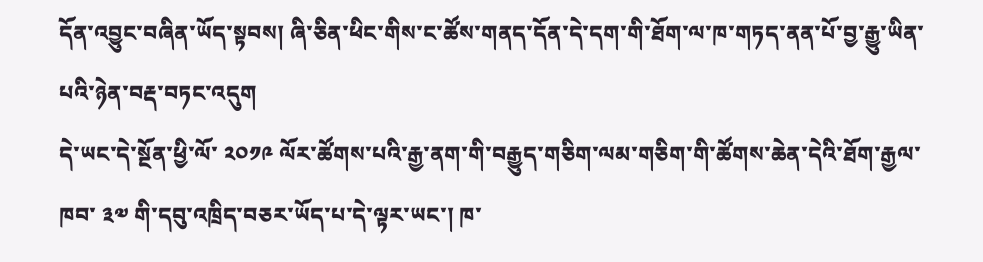དོན་འབྱུང་བཞིན་ཡོད་སྟབས། ཞི་ཅིན་ཕིང་གིས་ང་ཚོས་གནད་དོན་དེ་དག་གི་ཐོག་ལ་ཁ་གཏད་ནན་པོ་བྱ་རྒྱུ་ཡིན་པའི་ཉེན་བརྡ་བཏང་འདུག
དེ་ཡང་དེ་སྔོན་ཕྱི་ལོ་ ༢༠༡༩ ལོར་ཚོགས་པའི་རྒྱ་ནག་གི་བརྒྱུད་གཅིག་ལམ་གཅིག་གི་ཚོགས་ཆེན་དེའི་ཐོག་རྒྱལ་ཁབ་ ༣༧ གི་དབུ་འཁྲིད་བཅར་ཡོད་པ་དེ་ལྟར་ཡང་། ཁ་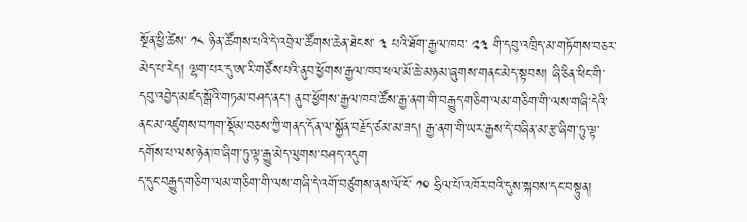སྔོན་ཕྱི་ཚེས་ ༡༨ ཉིན་ཚོགས་པའི་དེ་འབྲེལ་ཚོགས་ཆེན་ཐེངས་ ༣ པའི་ཐོག་རྒྱལ་ཁབ་ ༢༣ གི་དབུ་འཁྲིད་མ་གཏོགས་བཅར་མེད་པ་རེད། ལྷག་པར་དུ་ཨ་རི་གཙོས་པའི་ནུབ་ཕྱོགས་རྒྱལ་ཁབ་ཕལ་མོ་ཆེ་མཉམ་ཞུགས་གནང་མེད་སྟབས། ཞི་ཅིན་ཕིང་གི་དབུ་འབྱེད་མཛད་སྒོའི་གཏམ་བཤད་ནང་། ནུབ་ཕྱོགས་རྒྱལ་ཁབ་ཚོས་རྒྱ་ནག་གི་བརྒྱུད་གཅིག་ལམ་གཅིག་གི་ལས་གཞི་དེའི་ནང་མ་འཛུགས་བཀག་སྡོམ་བཅས་ཀྱི་གནད་དོན་ལ་སྐྱོན་བརྗོད་ཙམ་མ་ཟད། རྒྱ་ནག་གི་ཡར་རྒྱས་དེ་བཞིན་མ་རྩ་ཞིག་ཏུ་ལྟ་དགོས་པ་ལས་ཉེན་ཁ་ཞིག་ཏུ་ལྟ་རྒྱུ་མེད་ལུགས་བཤད་འདུག
ད་དུང་བརྒྱུད་གཅིག་ལམ་གཅིག་གི་ལས་གཞི་དེ་འགོ་བཙུགས་ནས་ལོ་ངོ་ ༡༠ ཧྲིལ་པོ་འཁོར་བའི་དུས་སྐབས་དང་བསྟུན།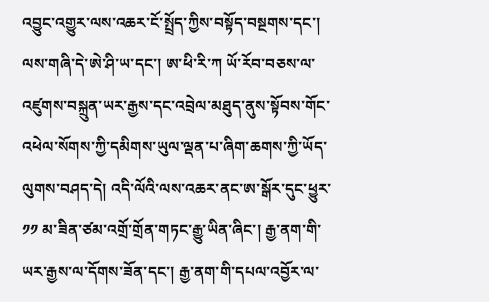འབྱུང་འགྱུར་ལས་འཆར་ངོ་སྤྲོད་ཀྱིས་བསྟོད་བསྔགས་དང་། ལས་གཞི་དེ་ཨེ་ཤི་ཡ་དང་། ཨ་ཕི་རི་ཀ ཡོ་རོབ་བཅས་ལ་འཛུགས་བསྐྲུན་ཡར་རྒྱས་དང་འབྲེལ་མཐུད་ནུས་སྟོབས་གོང་འཕེལ་སོགས་ཀྱི་དམིགས་ཡུལ་ལྡན་པ་ཞིག་ཆགས་ཀྱི་ཡོད་ལུགས་བཤད་དེ། འདི་ལོའི་ལས་འཆར་ནང་ཨ་སྒོར་དུང་ཕྱུར་ ༡༡ མ་ཟིན་ཙམ་འགྲོ་གྲོན་གཏང་རྒྱུ་ཡིན་ཞིང་། རྒྱ་ནག་གི་ཡར་རྒྱས་ལ་དོགས་ཟོན་དང་། རྒྱ་ནག་གི་དཔལ་འབྱོར་ལ་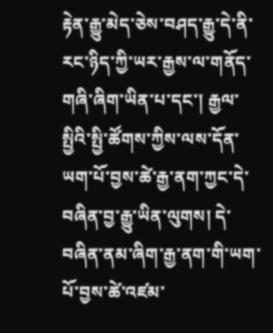རྟེན་རྒྱུ་མེད་ཅེས་བཤད་རྒྱུ་དེ་ནི་རང་ཉིད་ཀྱི་ཡར་རྒྱས་ལ་གནོད་གཞི་ཞིག་ཡིན་པ་དང་། རྒྱལ་སྤྱིའི་སྤྱི་ཚོགས་ཀྱིས་ལས་དོན་ཡག་པོ་བྱས་ཚེ་རྒྱ་ནག་ཀྱང་དེ་བཞིན་བྱ་རྒྱུ་ཡིན་ལུགས། དེ་བཞིན་ནམ་ཞིག་རྒྱ་ནག་གི་ཡག་པོ་བྱས་ཚེ་འཛམ་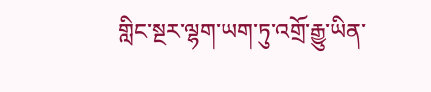གླིང་སྔར་ལྷག་ཡག་ཏུ་འགྲོ་རྒྱུ་ཡིན་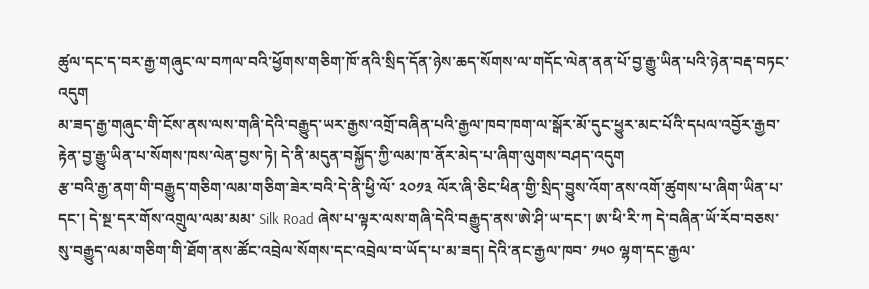ཚུལ་དང་ད་བར་རྒྱ་གཞུང་ལ་བཀལ་བའི་ཕྱོགས་གཅིག་ཁོ་ནའི་སྲིད་དོན་ཉེས་ཆད་སོགས་ལ་གདོང་ལེན་ནན་པོ་བྱ་རྒྱུ་ཡིན་པའི་ཉེན་བརྡ་བཏང་འདུག
མ་ཟད་རྒྱ་གཞུང་གི་ངོས་ནས་ལས་གཞི་དེའི་བརྒྱུད་ཡར་རྒྱས་འགྲོ་བཞིན་པའི་རྒྱལ་ཁབ་ཁག་ལ་སྒོར་མོ་དུང་ཕྱུར་མང་པོའི་དཔལ་འབྱོར་རྒྱབ་རྟེན་བྱ་རྒྱུ་ཡིན་པ་སོགས་ཁས་ལེན་བྱས་ཏེ། དེ་ནི་མདུན་བསྐྱོད་ཀྱི་ལམ་ཁ་ནོར་མེད་པ་ཞིག་ལུགས་བཤད་འདུག
རྩ་བའི་རྒྱ་ནག་གི་བརྒྱུད་གཅིག་ལམ་གཅིག་ཟེར་བའི་དེ་ནི་ཕྱི་ལོ་ ༢༠༡༣ ལོར་ཞི་ཅིང་ཕིན་གྱི་སྲིད་བྱུས་འོག་ནས་འགོ་ཚུགས་པ་ཞིག་ཡིན་པ་དང་། དེ་སྔ་དར་གོས་འགྲུལ་ལམ་མམ་ Silk Road ཞེས་པ་ལྟར་ལས་གཞི་དེའི་བརྒྱུད་ནས་ཨེ་ཤི་ཡ་དང་། ཨ་ཕི་རི་ཀ དེ་བཞིན་ཡོ་རོབ་བཅས་སུ་བརྒྱུད་ལམ་གཅིག་གི་ཐོག་ནས་ཚོང་འབྲེལ་སོགས་དང་འབྲེལ་བ་ཡོད་པ་མ་ཟད། དེའི་ནང་རྒྱལ་ཁབ་ ༡༥༠ ལྷག་དང་རྒྱལ་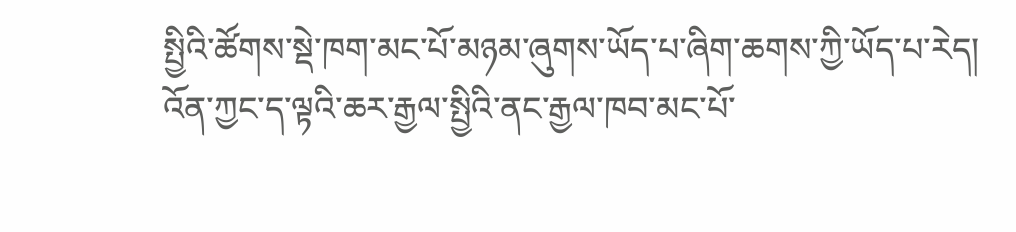སྤྱིའི་ཚོགས་སྡེ་ཁག་མང་པོ་མཉམ་ཞུགས་ཡོད་པ་ཞིག་ཆགས་ཀྱི་ཡོད་པ་རེད།
འོན་ཀྱང་ད་ལྟའི་ཆར་རྒྱལ་སྤྱིའི་ནང་རྒྱལ་ཁབ་མང་པོ་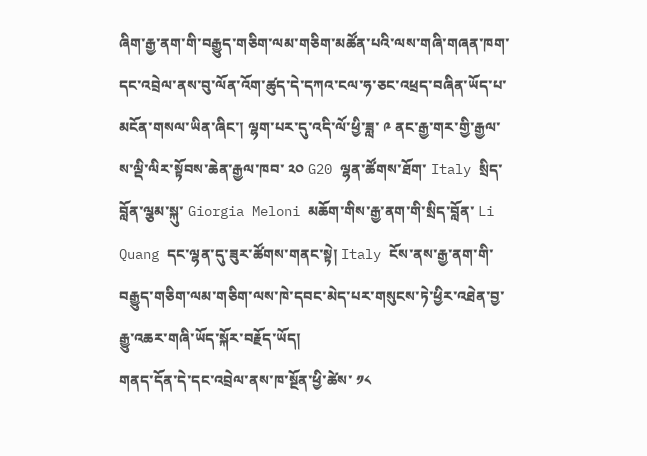ཞིག་རྒྱ་ནག་གི་བརྒྱུད་གཅིག་ལམ་གཅིག་མཚོན་པའི་ལས་གཞི་གཞན་ཁག་དང་འབྲེལ་ནས་བུ་ལོན་འོག་ཚུད་དེ་དཀའ་ངལ་ཧ་ཅང་འཕྲད་བཞིན་ཡོད་པ་མངོན་གསལ་ཡིན་ཞིང་། ལྷག་པར་དུ་འདི་ལོ་ཕྱི་ཟླ་ ༩ ནང་རྒྱ་གར་གྱི་རྒྱལ་ས་ལྡི་ལིར་སྟོབས་ཆེན་རྒྱལ་ཁབ་ ༢༠ G20 ལྷན་ཚོགས་ཐོག་ Italy སྲིད་བློན་ལྕམ་སྐུ་ Giorgia Meloni མཆོག་གིས་རྒྱ་ནག་གི་སྲིད་བློན་ Li Quang དང་ལྷན་དུ་ཟུར་ཚོགས་གནང་སྟེ། Italy ངོས་ནས་རྒྱ་ནག་གི་བརྒྱུད་གཅིག་ལམ་གཅིག་ལས་ཁེ་དབང་མེད་པར་གསུངས་ཏེ་ཕྱིར་འཐེན་བྱ་རྒྱུ་འཆར་གཞི་ཡོད་སྐོར་བརྗོད་ཡོད།
གནད་དོན་དེ་དང་འབྲེལ་ནས་ཁ་སྔོན་ཕྱི་ཚེས་ ༡༨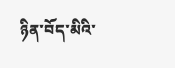ཉིན་བོད་མིའི་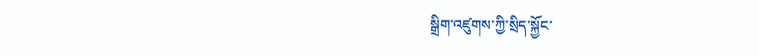སྒྲིག་འཛུགས་ཀྱི་སྲིད་སྐྱོང་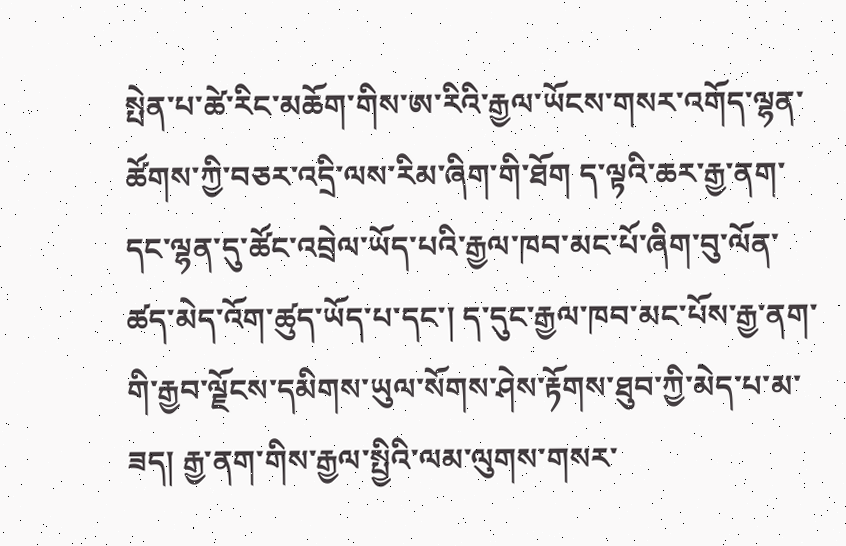སྤེན་པ་ཚེ་རིང་མཆོག་གིས་ཨ་རིའི་རྒྱལ་ཡོངས་གསར་འགོད་ལྷན་ཚོགས་ཀྱི་བཅར་འདྲི་ལས་རིམ་ཞིག་གི་ཐོག ད་ལྟའི་ཆར་རྒྱ་ནག་དང་ལྷན་དུ་ཚོང་འབྲེལ་ཡོད་པའི་རྒྱལ་ཁབ་མང་པོ་ཞིག་བུ་ལོན་ཚད་མེད་འོག་ཚུད་ཡོད་པ་དང་། ད་དུང་རྒྱལ་ཁབ་མང་པོས་རྒྱ་ནག་གི་རྒྱབ་ལྗོངས་དམིགས་ཡུལ་སོགས་ཤེས་རྟོགས་ཐུབ་ཀྱི་མེད་པ་མ་ཟད། རྒྱ་ནག་གིས་རྒྱལ་སྤྱིའི་ལམ་ལུགས་གསར་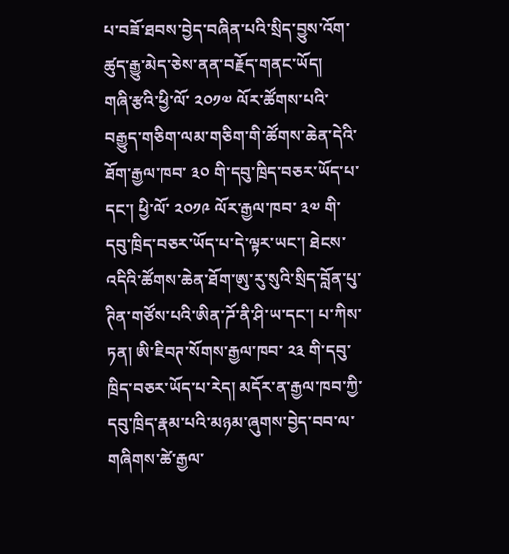པ་བཟོ་ཐབས་བྱེད་བཞིན་པའི་སྲིད་བྱུས་འོག་ཚུད་རྒྱུ་མེད་ཅེས་ནན་བརྗོད་གནང་ཡོད།
གཞི་རྩའི་ཕྱི་ལོ་ ༢༠༡༧ ལོར་ཚོགས་པའི་བརྒྱུད་གཅིག་ལམ་གཅིག་གི་ཚོགས་ཆེན་དེའི་ཐོག་རྒྱལ་ཁབ་ ༣༠ གི་དབུ་ཁྲིད་བཅར་ཡོད་པ་དང་། ཕྱི་ལོ་ ༢༠༡༩ ལོར་རྒྱལ་ཁབ་ ༣༧ གི་དབུ་ཁྲིད་བཅར་ཡོད་པ་དེ་ལྟར་ཡང་། ཐེངས་འདིའི་ཚོགས་ཆེན་ཐོག་ཨུ་རུ་སུའི་སྲིད་བློན་པུ་ཊིན་གཙོས་པའི་ཨིན་ཌོ་ནི་ཤི་ཡ་དང་། པ་ཀིས་ཏན། ཨི་ཇིབཊ་སོགས་རྒྱལ་ཁབ་ ༢༣ གི་དབུ་ཁྲིད་བཅར་ཡོད་པ་རེད། མདོར་ན་རྒྱལ་ཁབ་ཀྱི་དབུ་ཁྲིད་རྣམ་པའི་མཉམ་ཞུགས་བྱེད་བབ་ལ་གཞིགས་ཚེ་རྒྱལ་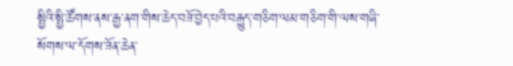སྤྱིའི་སྤྱི་ཚོགས་ནས་རྒྱ་ནག་གིས་ཆེད་བཟོ་བྱེད་པའི་བརྒྱུད་གཅིག་ལམ་གཅིག་གི་ལས་གཞི་སོགས་ལ་དོགས་ཟོན་ཆེན་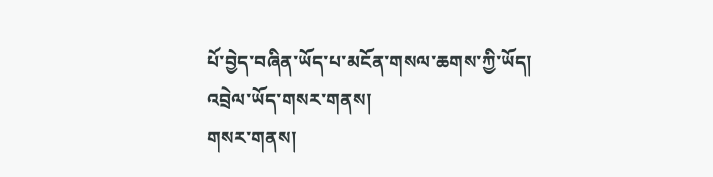པོ་བྱེད་བཞིན་ཡོད་པ་མངོན་གསལ་ཆགས་ཀྱི་ཡོད།
འབྲེལ་ཡོད་གསར་གནས།
གསར་གནས།